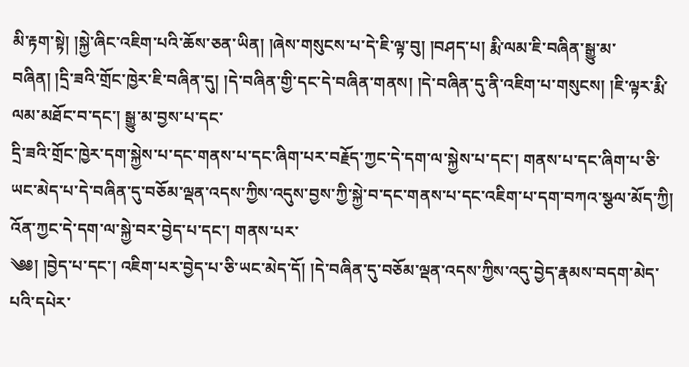མི་རྟག་སྟེ། །སྐྱེ་ཞིང་འཇིག་པའི་ཆོས་ཅན་ཡིན། །ཞེས་གསུངས་པ་དེ་ཇི་ལྟ་བུ། །བཤད་པ། རྨི་ལམ་ཇི་བཞིན་སྒྱུ་མ་བཞིན། །དྲི་ཟའི་གྲོང་ཁྱེར་ཇི་བཞིན་དུ། །དེ་བཞིན་གྱི་དང་དེ་བཞིན་གནས། །དེ་བཞིན་དུ་ནི་འཇིག་པ་གསུངས། །ཇི་ལྟར་རྨི་ལམ་མཐོང་བ་དང་། སྒྱུ་མ་བྱས་པ་དང་
དྲི་ཟའི་གྲོང་ཁྱེར་དག་སྐྱེས་པ་དང་གནས་པ་དང་ཞིག་པར་བརྗོད་ཀྱང་དེ་དག་ལ་སྐྱེས་པ་དང་། གནས་པ་དང་ཞིག་པ་ཅི་ཡང་མེད་པ་དེ་བཞིན་དུ་བཅོམ་ལྡན་འདས་ཀྱིས་འདུས་བྱས་ཀྱི་སྐྱེ་བ་དང་གནས་པ་དང་འཇིག་པ་དག་བཀའ་སྩལ་མོད་ཀྱི། འོན་ཀྱང་དེ་དག་ལ་སྐྱེ་བར་བྱེད་པ་དང་། གནས་པར་
༄༅། །བྱེད་པ་དང་། འཇིག་པར་བྱེད་པ་ཅི་ཡང་མེད་དོ། །དེ་བཞིན་དུ་བཅོམ་ལྡན་འདས་ཀྱིས་འདུ་བྱེད་རྣམས་བདག་མེད་པའི་དཔེར་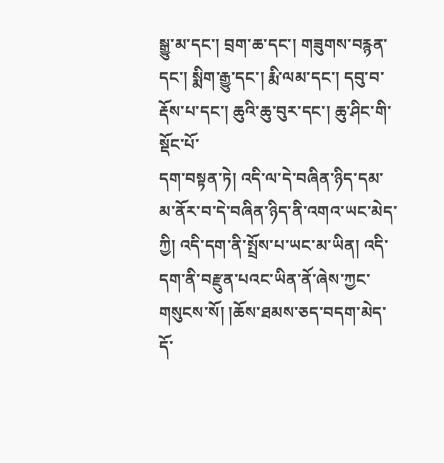སྒྱུ་མ་དང་། བྲག་ཆ་དང་། གཟུགས་བརྙན་དང་། སྨིག་རྒྱུ་དང་། རྨི་ལམ་དང་། དབུ་བ་རྡོས་པ་དང་། ཆུའི་ཆུ་བུར་དང་། ཆུ་ཤིང་གི་སྡོང་པོ་
དག་བསྟན་ཏེ། འདི་ལ་དེ་བཞིན་ཉིད་དམ་མ་ནོར་བ་དེ་བཞིན་ཉིད་ནི་འགའ་ཡང་མེད་ཀྱི། འདི་དག་ནི་སྤྲོས་པ་ཡང་མ་ཡིན། འདི་དག་ནི་བརྫུན་པའང་ཡིན་ནོ་ཞེས་ཀྱང་གསུངས་སོ། །ཆོས་ཐམས་ཅད་བདག་མེད་དོ་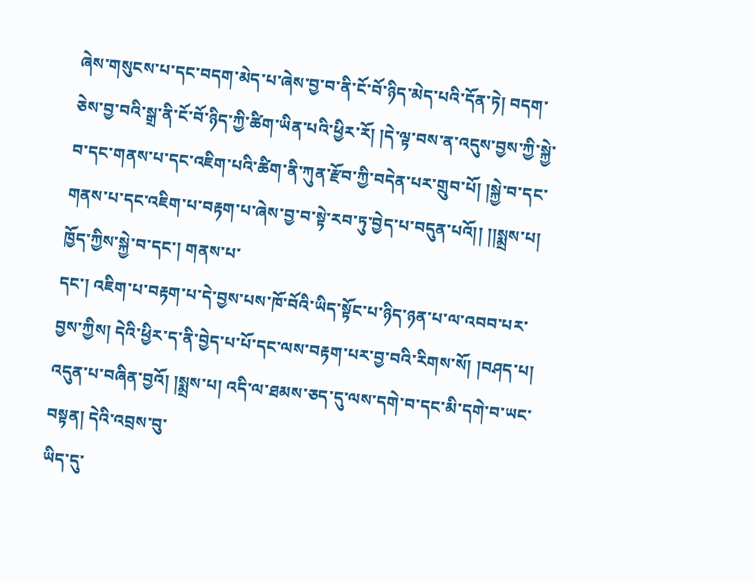ཞེས་གསུངས་པ་དང་བདག་མེད་པ་ཞེས་བྱ་བ་ནི་ངོ་བོ་ཉིད་མེད་པའི་དོན་ཏེ། བདག་
ཅེས་བྱ་བའི་སྒྲ་ནི་ངོ་བོ་ཉིད་ཀྱི་ཚིག་ཡིན་པའི་ཕྱིར་རོ། །དེ་ལྟ་བས་ན་འདུས་བྱས་ཀྱི་སྐྱེ་བ་དང་གནས་པ་དང་འཇིག་པའི་ཚིག་ནི་ཀུན་རྫོབ་ཀྱི་བདེན་པར་གྲུབ་པོ། །སྐྱེ་བ་དང་གནས་པ་དང་འཇིག་པ་བརྟག་པ་ཞེས་བྱ་བ་སྟེ་རབ་ཏུ་བྱེད་པ་བདུན་པའོ།། །།སྨྲས་པ། ཁྱོད་ཀྱིས་སྐྱེ་བ་དང་། གནས་པ་
དང་། འཇིག་པ་བརྟག་པ་དེ་བྱས་པས་ཁོ་བོའི་ཡིད་སྟོང་པ་ཉིད་ཉན་པ་ལ་འབབ་པར་བྱས་ཀྱིས། དེའི་ཕྱིར་ད་ནི་བྱེད་པ་པོ་དང་ལས་བརྟག་པར་བྱ་བའི་རིགས་སོ། །བཤད་པ། འདུན་པ་བཞིན་བྱའོ། །སྨྲས་པ། འདི་ལ་ཐམས་ཅད་དུ་ལས་དགེ་བ་དང་མི་དགེ་བ་ཡང་བསྟན། དེའི་འབྲས་བུ་
ཡིད་དུ་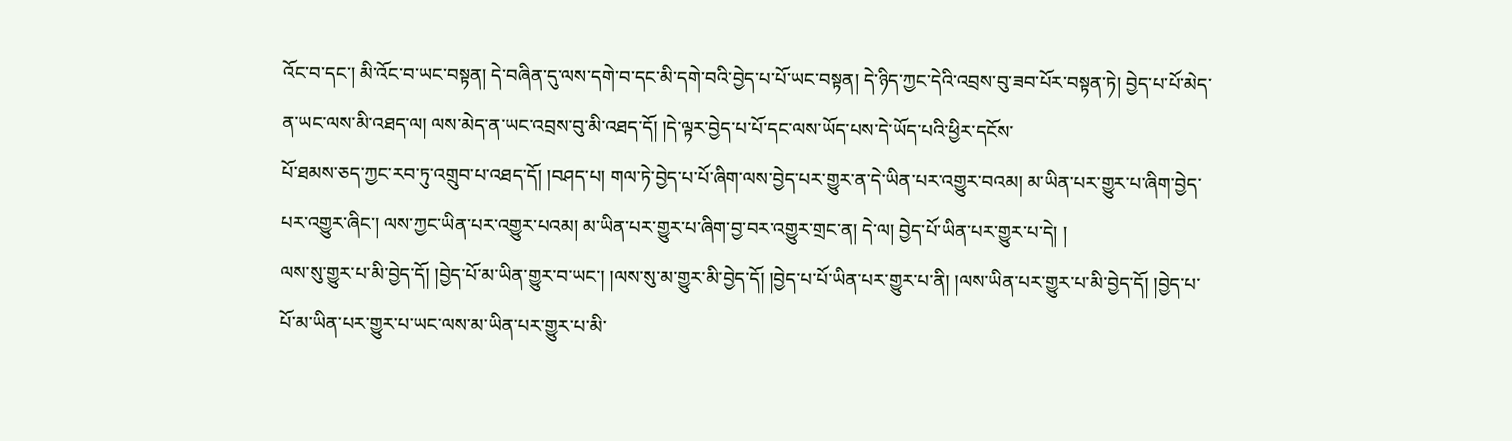འོང་བ་དང་། མི་འོང་བ་ཡང་བསྟན། དེ་བཞིན་དུ་ལས་དགེ་བ་དང་མི་དགེ་བའི་བྱེད་པ་པོ་ཡང་བསྟན། དེ་ཉིད་ཀྱང་དེའི་འབྲས་བུ་ཟབ་པོར་བསྟན་ཏེ། བྱེད་པ་པོ་མེད་ན་ཡང་ལས་མི་འཐད་ལ། ལས་མེད་ན་ཡང་འབྲས་བུ་མི་འཐད་དོ། །དེ་ལྟར་བྱེད་པ་པོ་དང་ལས་ཡོད་པས་དེ་ཡོད་པའི་ཕྱིར་དངོས་
པོ་ཐམས་ཅད་ཀྱང་རབ་ཏུ་འགྲུབ་པ་འཐད་དོ། །བཤད་པ། གལ་ཏེ་བྱེད་པ་པོ་ཞིག་ལས་བྱེད་པར་གྱུར་ན་དེ་ཡིན་པར་འགྱུར་བའམ། མ་ཡིན་པར་གྱུར་པ་ཞིག་བྱེད་པར་འགྱུར་ཞིང་། ལས་ཀྱང་ཡིན་པར་འགྱུར་པའམ། མ་ཡིན་པར་གྱུར་པ་ཞིག་བྱ་བར་འགྱུར་གྲང་ན། དེ་ལ། བྱེད་པོ་ཡིན་པར་གྱུར་པ་དེ། །
ལས་སུ་གྱུར་པ་མི་བྱེད་དོ། །བྱེད་པོ་མ་ཡིན་གྱུར་བ་ཡང་། །ལས་སུ་མ་གྱུར་མི་བྱེད་དོ། །བྱེད་པ་པོ་ཡིན་པར་གྱུར་པ་ནི། །ལས་ཡིན་པར་གྱུར་པ་མི་བྱེད་དོ། །བྱེད་པ་པོ་མ་ཡིན་པར་གྱུར་པ་ཡང་ལས་མ་ཡིན་པར་གྱུར་པ་མི་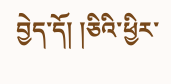བྱེད་དོ། །ཅིའི་ཕྱིར་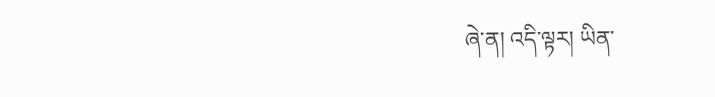ཞེ་ན། འདི་ལྟར། ཡིན་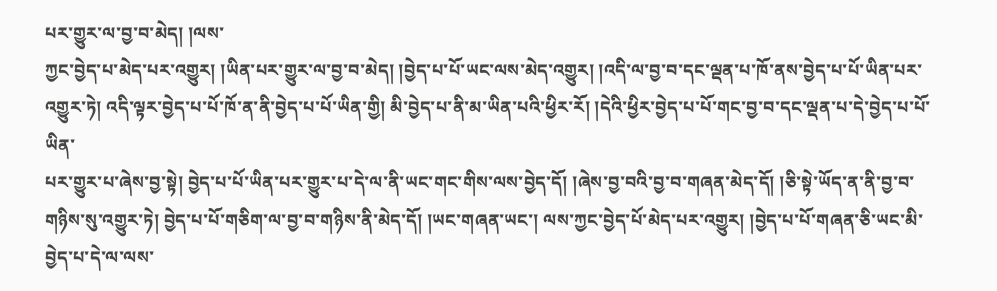པར་གྱུར་ལ་བྱ་བ་མེད། །ལས་
ཀྱང་བྱེད་པ་མེད་པར་འགྱུར། །ཡིན་པར་གྱུར་ལ་བྱ་བ་མེད། །བྱེད་པ་པོ་ཡང་ལས་མེད་འགྱུར། །འདི་ལ་བྱ་བ་དང་ལྡན་པ་ཁོ་ནས་བྱེད་པ་པོ་ཡིན་པར་འགྱུར་ཏེ། འདི་ལྟར་བྱེད་པ་པོ་ཁོ་ན་ནི་བྱེད་པ་པོ་ཡིན་གྱི། མི་བྱེད་པ་ནི་མ་ཡིན་པའི་ཕྱིར་རོ། །དེའི་ཕྱིར་བྱེད་པ་པོ་གང་བྱ་བ་དང་ལྡན་པ་དེ་བྱེད་པ་པོ་ཡིན་
པར་གྱུར་པ་ཞེས་བྱ་སྟེ། བྱེད་པ་པོ་ཡིན་པར་གྱུར་པ་དེ་ལ་ནི་ཡང་གང་གིས་ལས་བྱེད་དོ། །ཞེས་བྱ་བའི་བྱ་བ་གཞན་མེད་དོ། །ཅི་སྟེ་ཡོད་ན་ནི་བྱ་བ་གཉིས་སུ་འགྱུར་ཏེ། བྱེད་པ་པོ་གཅིག་ལ་བྱ་བ་གཉིས་ནི་མེད་དོ། །ཡང་གཞན་ཡང་། ལས་ཀྱང་བྱེད་པོ་མེད་པར་འགྱུར། །བྱེད་པ་པོ་གཞན་ཅི་ཡང་མི་
བྱེད་པ་དེ་ལ་ལས་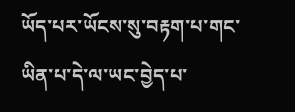ཡོད་པར་ཡོངས་སུ་བརྟག་པ་གང་ཡིན་པ་དེ་ལ་ཡང་བྱེད་པ་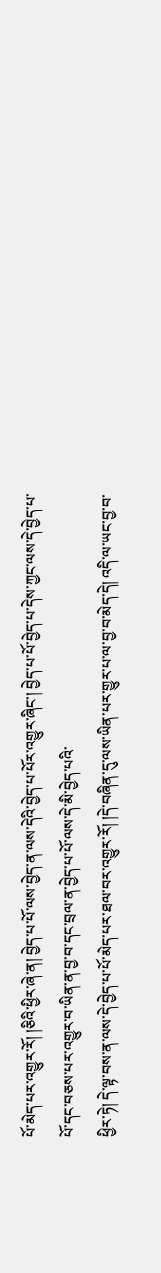པོ་མེད་པར་འགྱུར་རོ། །ཅིའི་ཕྱིར་ཞེ་ན། བྱེད་པ་པོ་ལས་བྱེད་ན་ལས་དེའི་བྱེད་པ་པོར་འགྱུར་ཞིང་། བྱེད་པ་པོ་བྱེད་པ་དེས་ཀྱང་ལས་དེ་བྱེད་པ་པོ་དང་བཅས་པར་འགྱུར་བ་ཡིན་ན་བྱ་བ་དང་བྲལ་ན་བྱེད་པ་པོ་ལས་དེ་མི་བྱེད་པའི་
ཕྱིར་ཏེ། དེ་ལྟ་བས་ན་ལས་དེ་བྱེད་པ་པོ་མེད་པར་ཐལ་བར་འགྱུར་རོ། །དེ་བཞིན་དུ་ལས་ཡིན་པར་གྱུར་པ་ལ་བྱ་བ་མེད་དེ། འདི་ལ་ཡང་བྱ་བ་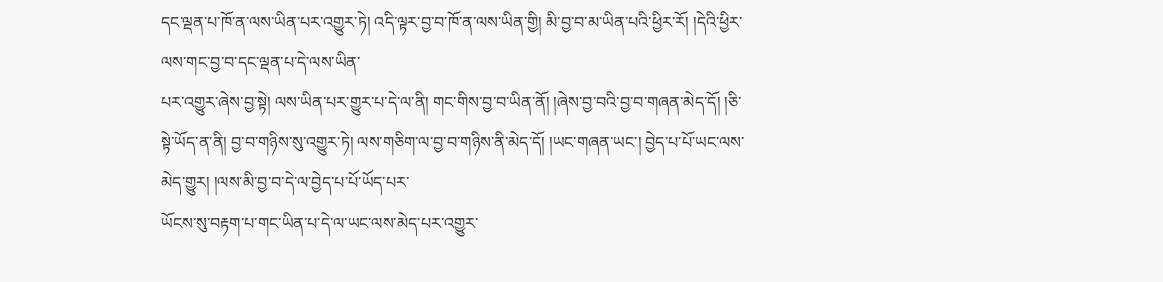དང་ལྡན་པ་ཁོ་ན་ལས་ཡིན་པར་འགྱུར་ཏེ། འདི་ལྟར་བྱ་བ་ཁོ་ན་ལས་ཡིན་གྱི། མི་བྱ་བ་མ་ཡིན་པའི་ཕྱིར་རོ། །དེའི་ཕྱིར་ལས་གང་བྱ་བ་དང་ལྡན་པ་དེ་ལས་ཡིན་
པར་འགྱུར་ཞེས་བྱ་སྟེ། ལས་ཡིན་པར་གྱུར་པ་དེ་ལ་ནི། གང་གིས་བྱ་བ་ཡིན་ནོ། །ཞེས་བྱ་བའི་བྱ་བ་གཞན་མེད་དོ། །ཅི་སྟེ་ཡོད་ན་ནི། བྱ་བ་གཉིས་སུ་འགྱུར་ཏེ། ལས་གཅིག་ལ་བྱ་བ་གཉིས་ནི་མེད་དོ། །ཡང་གཞན་ཡང་། བྱེད་པ་པོ་ཡང་ལས་མེད་གྱུར། །ལས་མི་བྱ་བ་དེ་ལ་བྱེད་པ་པོ་ཡོད་པར་
ཡོངས་སུ་བརྟག་པ་གང་ཡིན་པ་དེ་ལ་ཡང་ལས་མེད་པར་འགྱུར་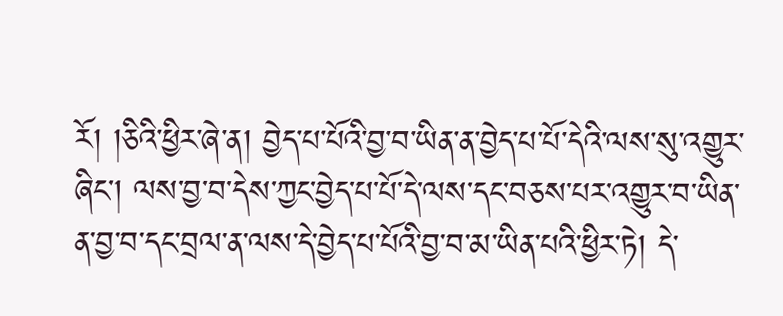རོ། །ཅིའི་ཕྱིར་ཞེ་ན། བྱེད་པ་པོའི་བྱ་བ་ཡིན་ན་བྱེད་པ་པོ་དེའི་ལས་སུ་འགྱུར་ཞིང་། ལས་བྱ་བ་དེས་ཀྱང་བྱེད་པ་པོ་དེ་ལས་དང་བཅས་པར་འགྱུར་བ་ཡིན་ན་བྱ་བ་དང་བྲལ་ན་ལས་དེ་བྱེད་པ་པོའི་བྱ་བ་མ་ཡིན་པའི་ཕྱིར་ཏེ། དེ་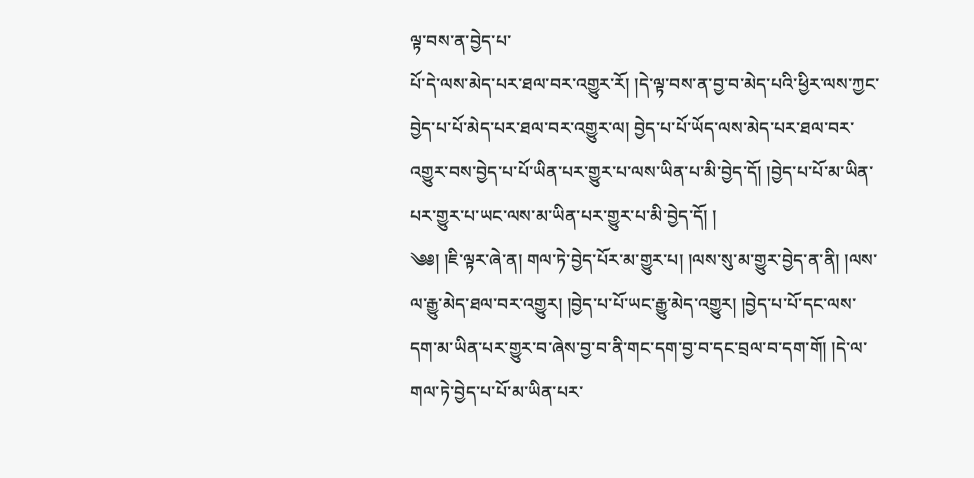ལྟ་བས་ན་བྱེད་པ་
པོ་དེ་ལས་མེད་པར་ཐལ་བར་འགྱུར་རོ། །དེ་ལྟ་བས་ན་བྱ་བ་མེད་པའི་ཕྱིར་ལས་ཀྱང་བྱེད་པ་པོ་མེད་པར་ཐལ་བར་འགྱུར་ལ། བྱེད་པ་པོ་ཡོད་ལས་མེད་པར་ཐལ་བར་འགྱུར་བས་བྱེད་པ་པོ་ཡིན་པར་གྱུར་པ་ལས་ཡིན་པ་མི་བྱེད་དོ། །བྱེད་པ་པོ་མ་ཡིན་པར་གྱུར་པ་ཡང་ལས་མ་ཡིན་པར་གྱུར་པ་མི་བྱེད་དོ། །
༄༅། །ཇི་ལྟར་ཞེ་ན། གལ་ཏེ་བྱེད་པོར་མ་གྱུར་པ། །ལས་སུ་མ་གྱུར་བྱེད་ན་ནི། །ལས་ལ་རྒྱུ་མེད་ཐལ་བར་འགྱུར། །བྱེད་པ་པོ་ཡང་རྒྱུ་མེད་འགྱུར། །བྱེད་པ་པོ་དང་ལས་དག་མ་ཡིན་པར་གྱུར་བ་ཞེས་བྱ་བ་ནི་གང་དག་བྱ་བ་དང་བྲལ་བ་དག་གོ། །དེ་ལ་གལ་ཏེ་བྱེད་པ་པོ་མ་ཡིན་པར་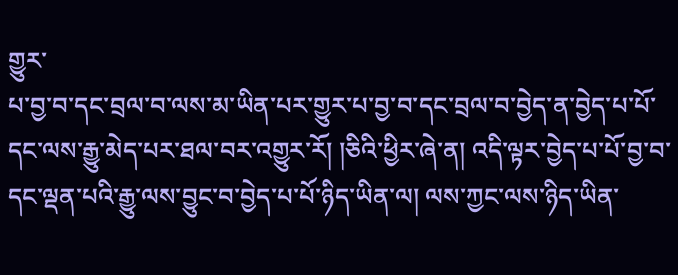གྱུར་
པ་བྱ་བ་དང་བྲལ་བ་ལས་མ་ཡིན་པར་གྱུར་པ་བྱ་བ་དང་བྲལ་བ་བྱེད་ན་བྱེད་པ་པོ་དང་ལས་རྒྱུ་མེད་པར་ཐལ་བར་འགྱུར་རོ། །ཅིའི་ཕྱིར་ཞེ་ན། འདི་ལྟར་བྱེད་པ་པོ་བྱ་བ་དང་ལྡན་པའི་རྒྱུ་ལས་བྱུང་བ་བྱེད་པ་པོ་ཉིད་ཡིན་ལ། ལས་ཀྱང་ལས་ཉིད་ཡིན་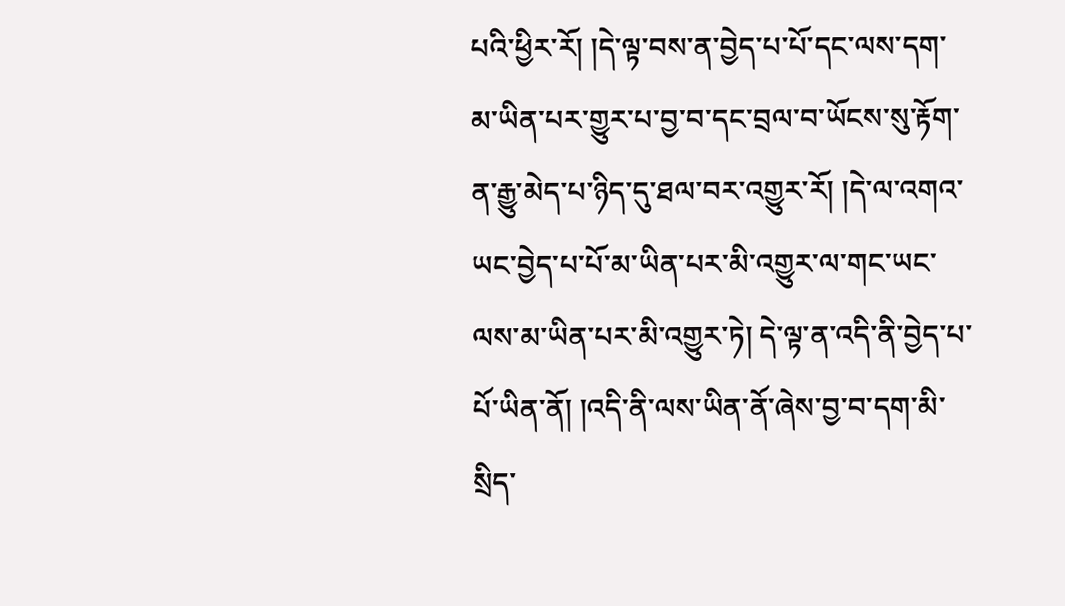པའི་ཕྱིར་རོ། །དེ་ལྟ་བས་ན་བྱེད་པ་པོ་དང་ལས་དག་
མ་ཡིན་པར་གྱུར་པ་བྱ་བ་དང་བྲལ་བ་ཡོངས་སུ་རྟོག་ན་རྒྱུ་མེད་པ་ཉིད་དུ་ཐལ་བར་འགྱུར་རོ། །དེ་ལ་འགའ་ཡང་བྱེད་པ་པོ་མ་ཡིན་པར་མི་འགྱུར་ལ་གང་ཡང་ལས་མ་ཡིན་པར་མི་འགྱུར་ཏེ། དེ་ལྟ་ན་འདི་ནི་བྱེད་པ་པོ་ཡིན་ནོ། །འདི་ནི་ལས་ཡིན་ནོ་ཞེས་བྱ་བ་དག་མི་སྲིད་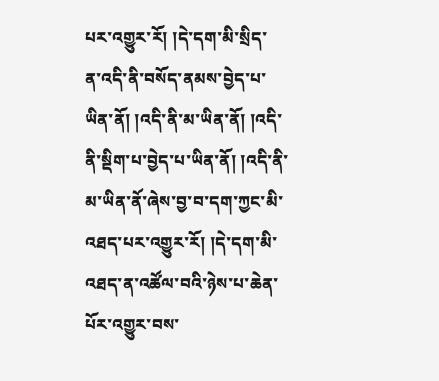པར་འགྱུར་རོ། །དེ་དག་མི་སྲིད་
ན་འདི་ནི་བསོད་ནམས་བྱེད་པ་ཡིན་ནོ། །འདི་ནི་མ་ཡིན་ནོ། །འདི་ནི་སྡིག་པ་བྱེད་པ་ཡིན་ནོ། །འདི་ནི་མ་ཡིན་ནོ་ཞེས་བྱ་བ་དག་ཀྱང་མི་འཐད་པར་འགྱུར་རོ། །དེ་དག་མི་འཐད་ན་འཚོལ་བའི་ཉེས་པ་ཆེན་པོར་འགྱུར་བས་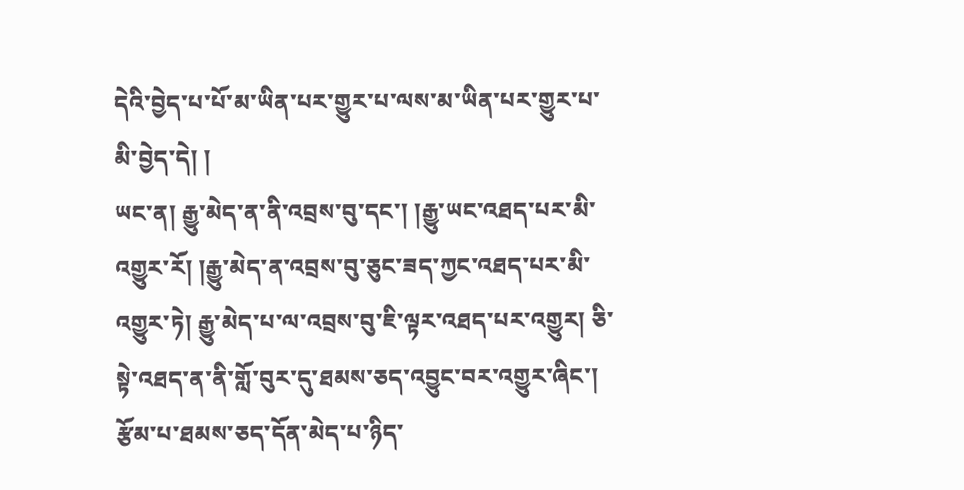དེའི་བྱེད་པ་པོ་མ་ཡིན་པར་གྱུར་པ་ལས་མ་ཡིན་པར་གྱུར་པ་མི་བྱེད་དེ། །
ཡང་ན། རྒྱུ་མེད་ན་ནི་འབྲས་བུ་དང་། །རྒྱུ་ཡང་འཐད་པར་མི་འགྱུར་རོ། །རྒྱུ་མེད་ན་འབྲས་བུ་ཅུང་ཟད་ཀྱང་འཐད་པར་མི་འགྱུར་ཏེ། རྒྱུ་མེད་པ་ལ་འབྲས་བུ་ཇི་ལྟར་འཐད་པར་འགྱུར། ཅི་སྟེ་འཐད་ན་ནི་གློ་བུར་དུ་ཐམས་ཅད་འབྱུང་བར་འགྱུར་ཞིང་། རྩོམ་པ་ཐམས་ཅད་དོན་མེད་པ་ཉིད་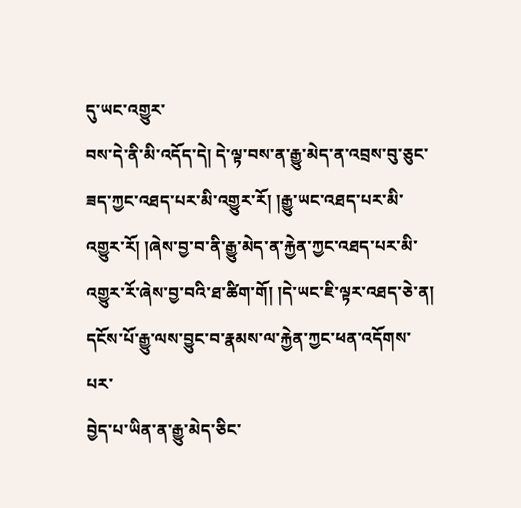དུ་ཡང་འགྱུར་
བས་དེ་ནི་མི་འདོད་དེ། དེ་ལྟ་བས་ན་རྒྱུ་མེད་ན་འབྲས་བུ་ཅུང་ཟད་ཀྱང་འཐད་པར་མི་འགྱུར་རོ། །རྒྱུ་ཡང་འཐད་པར་མི་འགྱུར་རོ། །ཞེས་བྱ་བ་ནི་རྒྱུ་མེད་ན་རྐྱེན་ཀྱང་འཐད་པར་མི་འགྱུར་རོ་ཞེས་བྱ་བའི་ཐ་ཚིག་གོ། །དེ་ཡང་ཇི་ལྟར་འཐད་ཅེ་ན། དངོས་པོ་རྒྱུ་ལས་བྱུང་བ་རྣམས་ལ་རྐྱེན་ཀྱང་ཕན་འདོགས་པར་
བྱེད་པ་ཡིན་ན་རྒྱུ་མེད་ཅིང་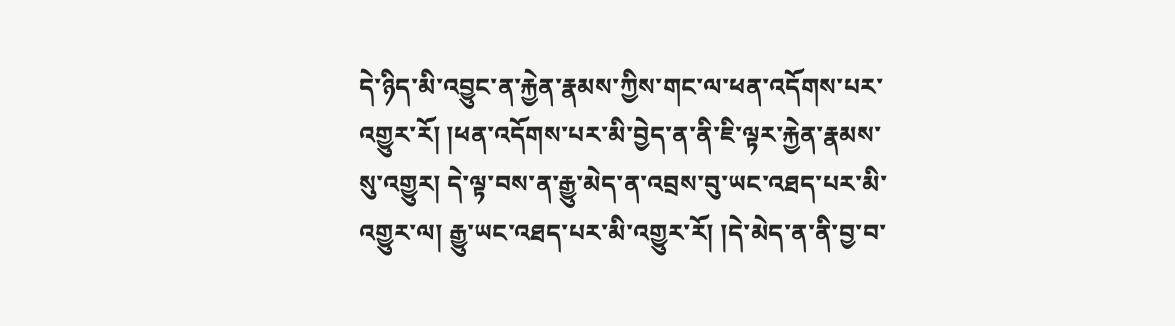དེ་ཉིད་མི་འབྱུང་ན་རྐྱེན་རྣམས་ཀྱིས་གང་ལ་ཕན་འདོགས་པར་འགྱུར་རོ། །ཕན་འདོགས་པར་མི་བྱེད་ན་ནི་ཇི་ལྟར་རྐྱེན་རྣམས་སུ་འགྱུར། དེ་ལྟ་བས་ན་རྒྱུ་མེད་ན་འབྲས་བུ་ཡང་འཐད་པར་མི་འགྱུར་ལ། རྒྱུ་ཡང་འཐད་པར་མི་འགྱུར་རོ། །དེ་མེད་ན་ནི་བྱ་བ་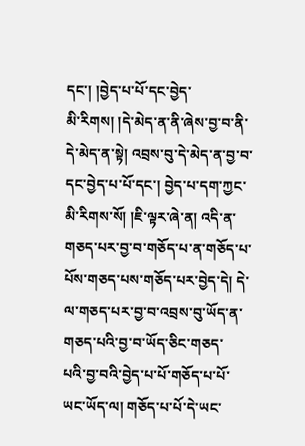དང་། །བྱེད་པ་པོ་དང་བྱེད་
མི་རིགས། །དེ་མེད་ན་ནི་ཞེས་བྱ་བ་ནི་དེ་མེད་ན་སྟེ། འབྲས་བུ་དེ་མེད་ན་བྱ་བ་དང་བྱེད་པ་པོ་དང་། བྱེད་པ་དག་ཀྱང་མི་རིགས་སོ། །ཇི་ལྟར་ཞེ་ན། འདི་ན་གཅད་པར་བྱ་བ་གཅོད་པ་ན་གཅོད་པ་པོས་གཅད་པས་གཅོད་པར་བྱེད་དེ། དེ་ལ་གཅད་པར་བྱ་བ་འབྲས་བུ་ཡོད་ན་གཅད་པའི་བྱ་བ་ཡོད་ཅིང་གཅད་
པའི་བྱ་བའི་བྱེད་པ་པོ་གཅོད་པ་པོ་ཡང་ཡོད་ལ། གཅོད་པ་པོ་དེ་ཡང་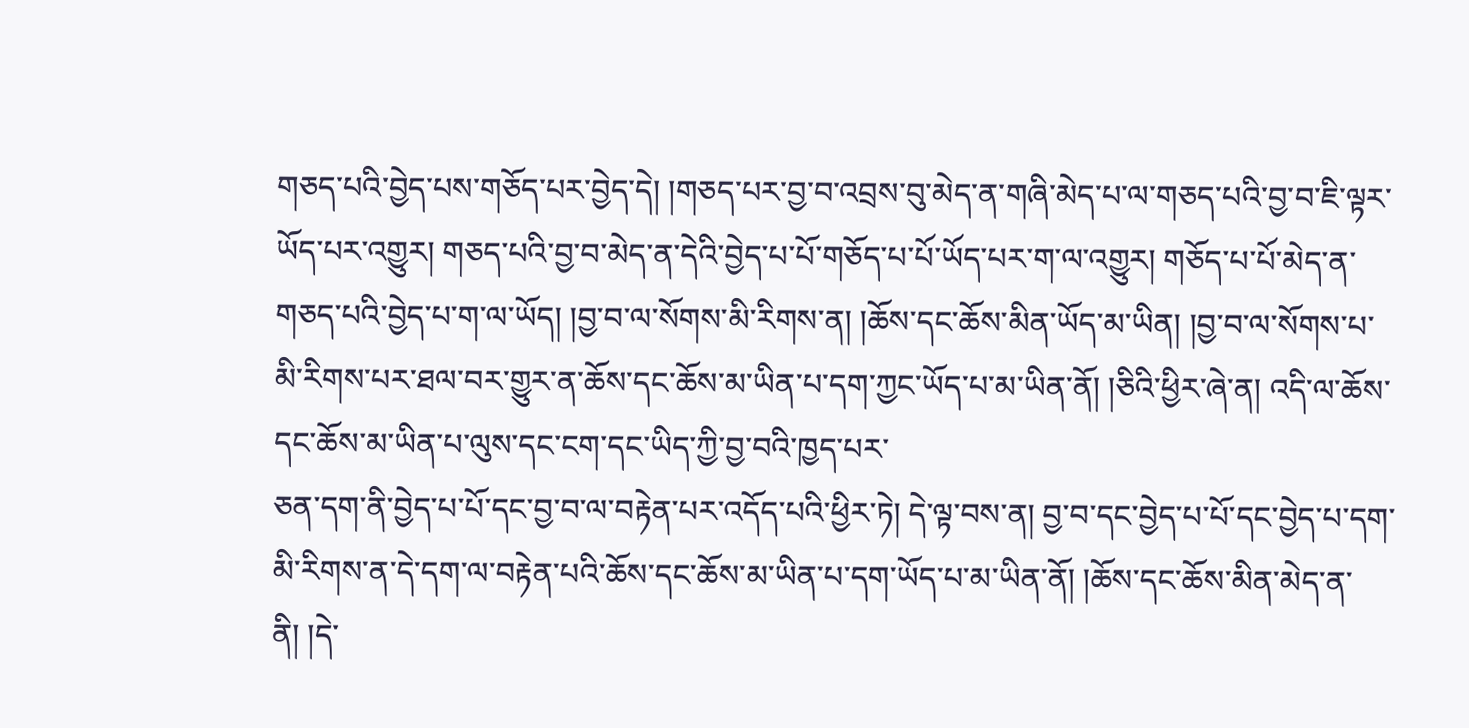གཅད་པའི་བྱེད་པས་གཅོད་པར་བྱེད་དེ། །གཅད་པར་བྱ་བ་འབྲས་བུ་མེད་ན་གཞི་མེད་པ་ལ་གཅད་པའི་བྱ་བ་ཇི་ལྟར་ཡོད་པར་འགྱུར། གཅད་པའི་བྱ་བ་མེད་ན་དེའི་བྱེད་པ་པོ་གཅོད་པ་པོ་ཡོད་པར་ག་ལ་འགྱུར། གཅོད་པ་པོ་མེད་ན་
གཅད་པའི་བྱེད་པ་ག་ལ་ཡོད། །བྱ་བ་ལ་སོགས་མི་རིགས་ན། །ཆོས་དང་ཆོས་མིན་ཡོད་མ་ཡིན། །བྱ་བ་ལ་སོགས་པ་མི་རིགས་པར་ཐལ་བར་གྱུར་ན་ཆོས་དང་ཆོས་མ་ཡིན་པ་དག་ཀྱང་ཡོད་པ་མ་ཡིན་ནོ། །ཅིའི་ཕྱིར་ཞེ་ན། འདི་ལ་ཆོས་དང་ཆོས་མ་ཡིན་པ་ལུས་དང་ངག་དང་ཡིད་ཀྱི་བྱ་བའི་ཁྱད་པར་
ཅན་དག་ནི་བྱེད་པ་པོ་དང་བྱ་བ་ལ་བརྟེན་པར་འདོད་པའི་ཕྱིར་ཏེ། དེ་ལྟ་བས་ན། བྱ་བ་དང་བྱེད་པ་པོ་དང་བྱེད་པ་དག་མི་རིགས་ན་དེ་དག་ལ་བརྟེན་པའི་ཆོས་དང་ཆོས་མ་ཡིན་པ་དག་ཡོད་པ་མ་ཡིན་ནོ། །ཆོས་དང་ཆོས་མིན་མེད་ན་ནི། །དེ་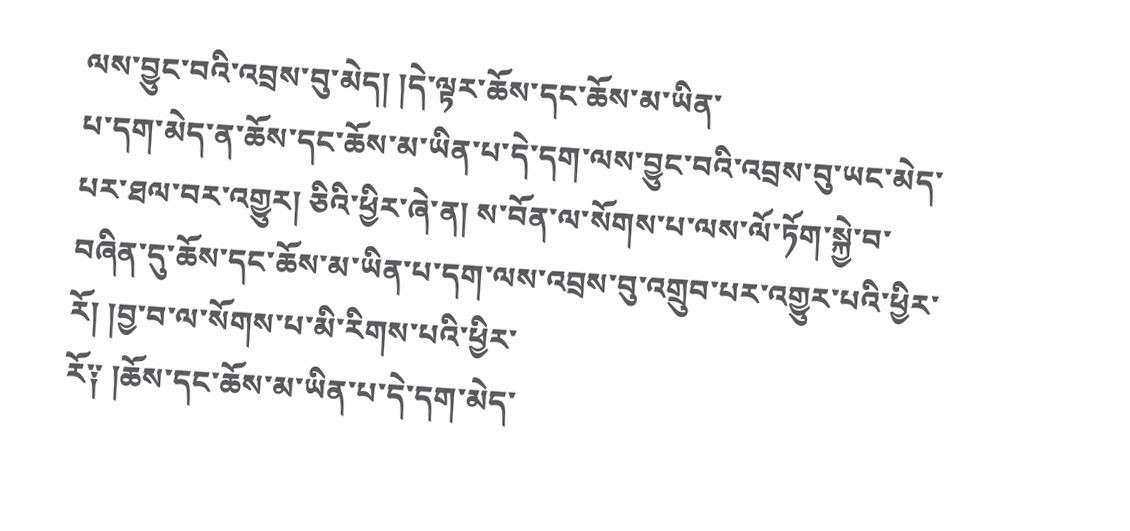ལས་བྱུང་བའི་འབྲས་བུ་མེད། །དེ་ལྟར་ཆོས་དང་ཆོས་མ་ཡིན་
པ་དག་མེད་ན་ཆོས་དང་ཆོས་མ་ཡིན་པ་དེ་དག་ལས་བྱུང་བའི་འབྲས་བུ་ཡང་མེད་པར་ཐལ་བར་འགྱུར། ཅིའི་ཕྱིར་ཞེ་ན། ས་བོན་ལ་སོགས་པ་ལས་ལོ་ཏོག་སྐྱེ་བ་བཞིན་དུ་ཆོས་དང་ཆོས་མ་ཡིན་པ་དག་ལས་འབྲས་བུ་འགྲུབ་པར་འགྱུར་པའི་ཕྱིར་རོ། །བྱ་བ་ལ་སོགས་པ་མི་རིགས་པའི་ཕྱིར་
རོ༑ །ཆོས་དང་ཆོས་མ་ཡིན་པ་དེ་དག་མེད་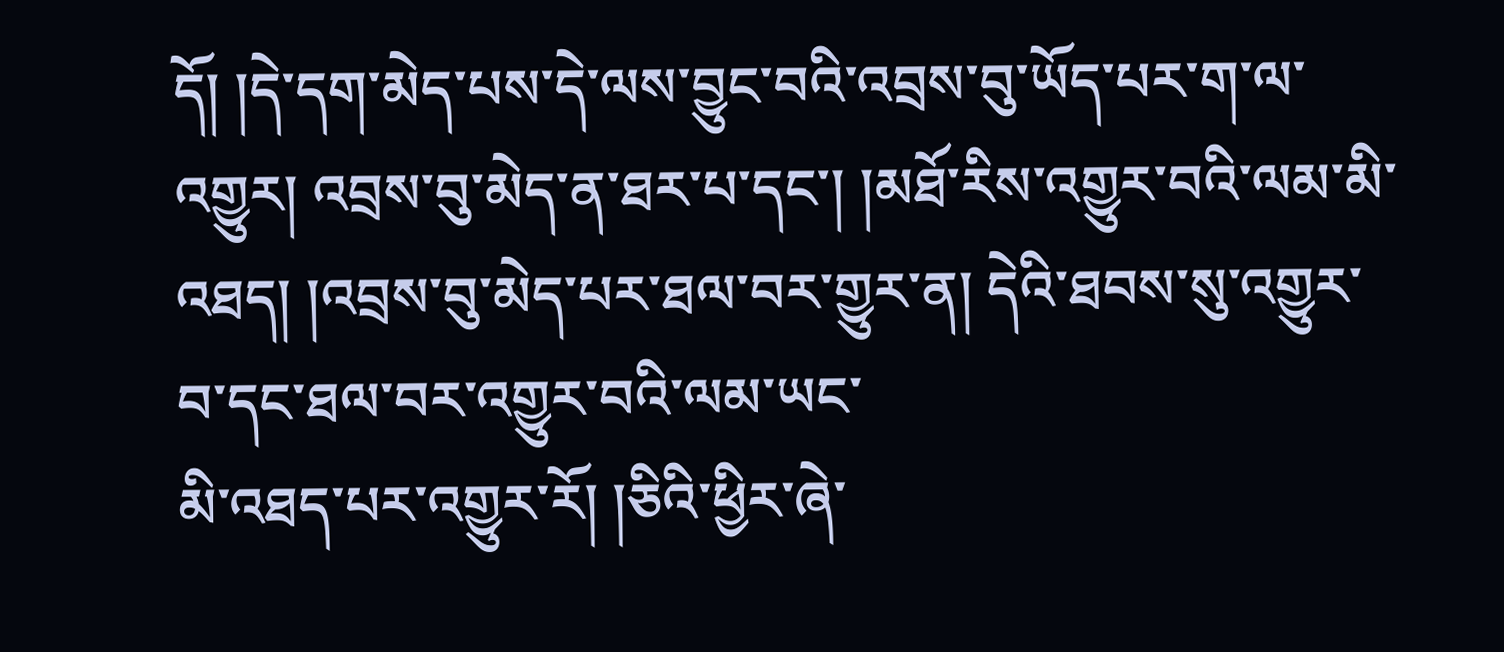དོ། །དེ་དག་མེད་པས་དེ་ལས་བྱུང་བའི་འབྲས་བུ་ཡོད་པར་ག་ལ་འགྱུར། འབྲས་བུ་མེད་ན་ཐར་པ་དང་། །མཐོ་རིས་འགྱུར་བའི་ལམ་མི་འཐད། །འབྲས་བུ་མེད་པར་ཐལ་བར་གྱུར་ན། དེའི་ཐབས་སུ་འགྱུར་བ་དང་ཐལ་བར་འགྱུར་བའི་ལམ་ཡང་
མི་འཐད་པར་འགྱུར་རོ། །ཅིའི་ཕྱིར་ཞེ་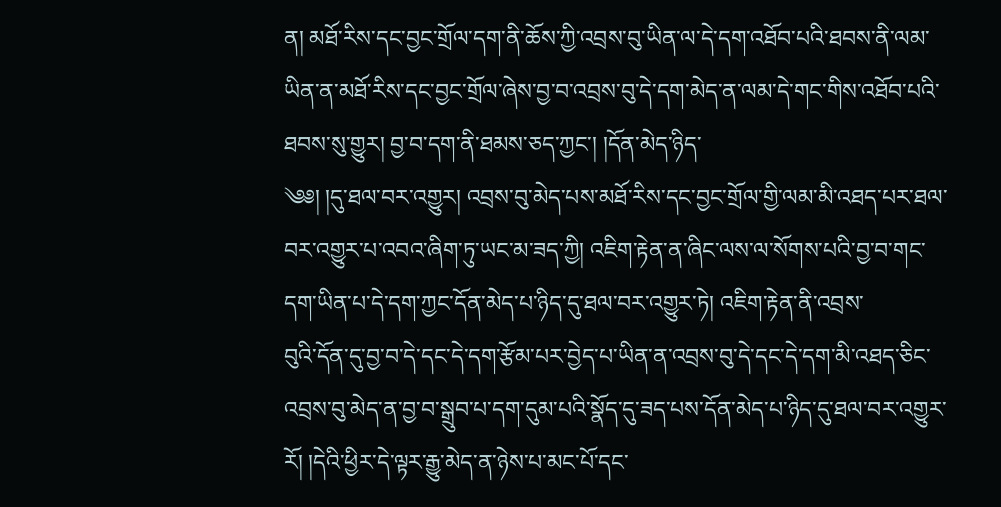ན། མཐོ་རིས་དང་བྱང་གྲོལ་དག་ནི་ཆོས་ཀྱི་འབྲས་བུ་ཡིན་ལ་དེ་དག་འཐོབ་པའི་ཐབས་ནི་ལམ་ཡིན་ན་མཐོ་རིས་དང་བྱང་གྲོལ་ཞེས་བྱ་བ་འབྲས་བུ་དེ་དག་མེད་ན་ལམ་དེ་གང་གིས་འཐོབ་པའི་ཐབས་སུ་གྱུར། བྱ་བ་དག་ནི་ཐམས་ཅད་ཀྱང་། །དོན་མེད་ཉིད་
༄༅། །དུ་ཐལ་བར་འགྱུར། འབྲས་བུ་མེད་པས་མཐོ་རིས་དང་བྱང་གྲོལ་གྱི་ལམ་མི་འཐད་པར་ཐལ་བར་འགྱུར་པ་འབའ་ཞིག་ཏུ་ཡང་མ་ཟད་ཀྱི། འཇིག་རྟེན་ན་ཞིང་ལས་ལ་སོགས་པའི་བྱ་བ་གང་དག་ཡིན་པ་དེ་དག་ཀྱང་དོན་མེད་པ་ཉིད་དུ་ཐལ་བར་འགྱུར་ཏེ། འཇིག་རྟེན་ནི་འབྲས་
བུའི་དོན་དུ་བྱ་བ་དེ་དང་དེ་དག་རྩོམ་པར་བྱེད་པ་ཡིན་ན་འབྲས་བུ་དེ་དང་དེ་དག་མི་འཐད་ཅིང་འབྲས་བུ་མེད་ན་བྱ་བ་སྒྲུབ་པ་དག་དུམ་པའི་སྣོད་དུ་ཟད་པས་དོན་མེད་པ་ཉིད་དུ་ཐལ་བར་འགྱུར་རོ། །དེའི་ཕྱིར་དེ་ལྟར་རྒྱུ་མེད་ན་ཉེས་པ་མང་པོ་དང་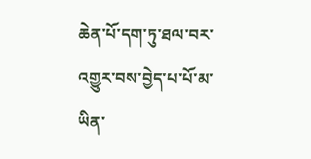ཆེན་པོ་དག་ཏུ་ཐལ་བར་འགྱུར་བས་བྱེད་པ་པོ་མ་ཡིན་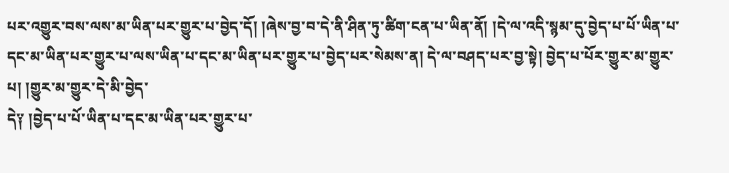པར་འགྱུར་བས་ལས་མ་ཡིན་པར་གྱུར་པ་བྱེད་དོ། །ཞེས་བྱ་བ་དེ་ནི་ཤིན་ཏུ་ཚིག་ངན་པ་ཡིན་ནོ། །དེ་ལ་འདི་སྙམ་དུ་བྱེད་པ་པོ་ཡིན་པ་དང་མ་ཡིན་པར་གྱུར་པ་ལས་ཡིན་པ་དང་མ་ཡིན་པར་གྱུར་པ་བྱེད་པར་སེམས་ན། དེ་ལ་བཤད་པར་བྱ་སྟེ། བྱེད་པ་པོར་གྱུར་མ་གྱུར་པ། །གྱུར་མ་གྱུར་དེ་མི་བྱེད་
དེ༑ །བྱེད་པ་པོ་ཡིན་པ་དང་མ་ཡིན་པར་གྱུར་པ་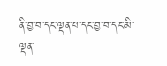ནི་བྱ་བ་དང་ལྡན་པ་དང་བྱ་བ་དང་མི་ལྡན་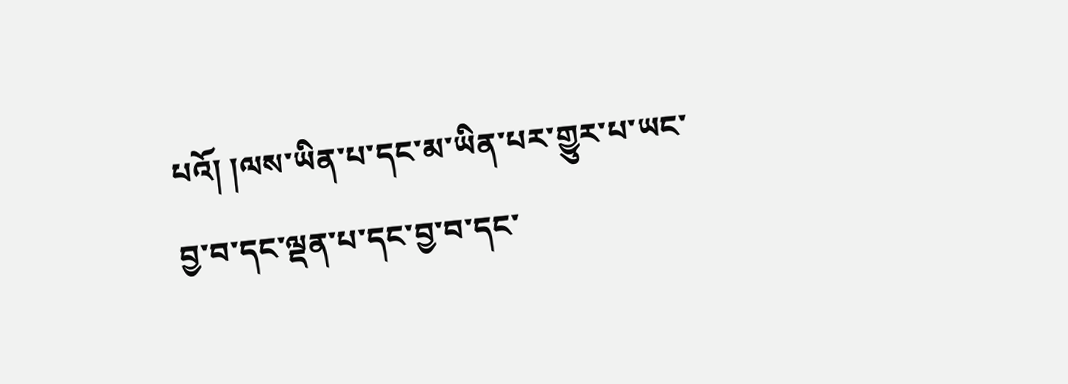པའོ། །ལས་ཡིན་པ་དང་མ་ཡིན་པར་གྱུར་པ་ཡང་བྱ་བ་དང་ལྡན་པ་དང་བྱ་བ་དང་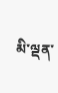མི་ལྡན་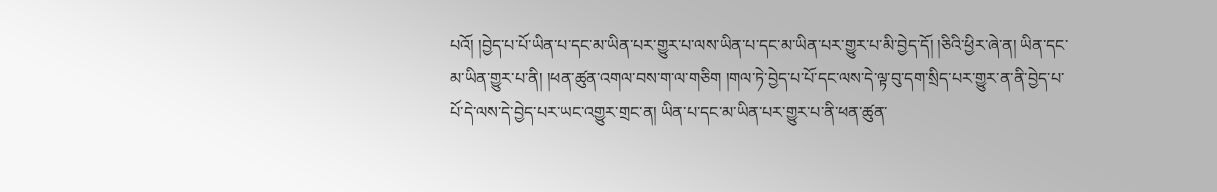པའོ། །བྱེད་པ་པོ་ཡིན་པ་དང་མ་ཡིན་པར་གྱུར་པ་ལས་ཡིན་པ་དང་མ་ཡིན་པར་གྱུར་པ་མི་བྱེད་དོ། །ཅིའི་ཕྱིར་ཞེ་ན། ཡིན་དང་
མ་ཡིན་གྱུར་པ་ནི། །ཕན་ཚུན་འགལ་བས་ག་ལ་གཅིག །གལ་ཏེ་བྱེད་པ་པོ་དང་ལས་དེ་ལྟ་བུ་དག་སྲིད་པར་གྱུར་ན་ནི་བྱེད་པ་པོ་དེ་ལས་དེ་བྱེད་པར་ཡང་འགྱུར་གྲང་ན། ཡིན་པ་དང་མ་ཡིན་པར་གྱུར་པ་ནི་ཕན་ཚུན་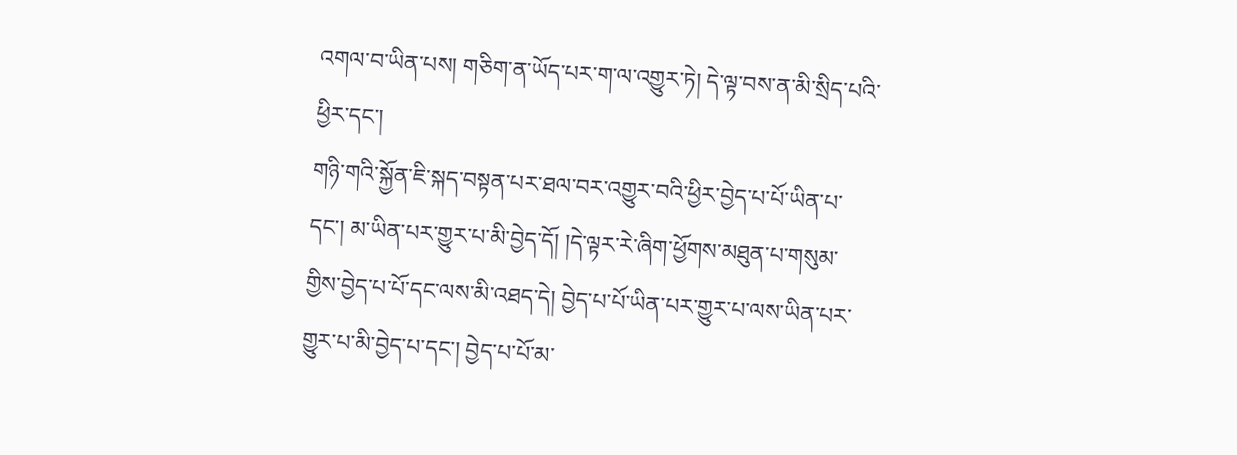འགལ་བ་ཡིན་པས། གཅིག་ན་ཡོད་པར་ག་ལ་འགྱུར་ཏེ། དེ་ལྟ་བས་ན་མི་སྲིད་པའི་ཕྱིར་དང་།
གཉི་གའི་སྐྱོན་ཇི་སྐད་བསྟན་པར་ཐལ་བར་འགྱུར་བའི་ཕྱིར་བྱེད་པ་པོ་ཡིན་པ་དང་། མ་ཡིན་པར་གྱུར་པ་མི་བྱེད་དོ། །དེ་ལྟར་རེ་ཞིག་ཕྱོགས་མཐུན་པ་གསུམ་གྱིས་བྱེད་པ་པོ་དང་ལས་མི་འཐད་དེ། བྱེད་པ་པོ་ཡིན་པར་གྱུར་པ་ལས་ཡིན་པར་གྱུར་པ་མི་བྱེད་པ་དང་། བྱེད་པ་པོ་མ་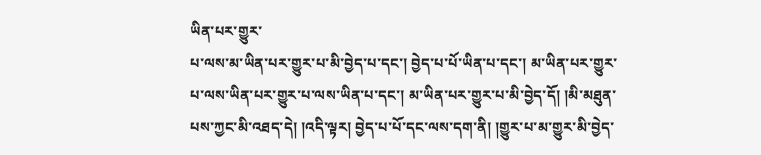ཡིན་པར་གྱུར་
པ་ལས་མ་ཡིན་པར་གྱུར་པ་མི་བྱེད་པ་དང་། བྱེད་པ་པོ་ཡིན་པ་དང་། མ་ཡིན་པར་གྱུར་པ་ལས་ཡིན་པར་གྱུར་པ་ལས་ཡིན་པ་དང་། མ་ཡིན་པར་གྱུར་པ་མི་བྱེད་དོ། །མི་མཐུན་པས་ཀྱང་མི་འཐད་དེ། །འདི་ལྟར། བྱེད་པ་པོ་དང་ལས་དག་ནི། །གྱུར་པ་མ་གྱུར་མི་བྱེད་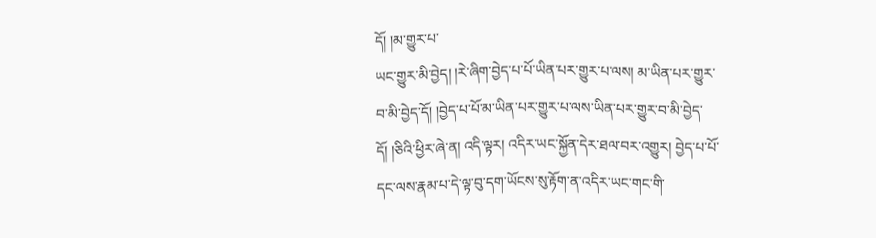དོ། །མ་གྱུར་པ་
ཡང་གྱུར་མི་བྱེད། །རེ་ཞིག་བྱེད་པ་པོ་ཡིན་པར་གྱུར་པ་ལས། མ་ཡིན་པར་གྱུར་བ་མི་བྱེད་དོ། །བྱེད་པ་པོ་མ་ཡིན་པར་གྱུར་པ་ལས་ཡིན་པར་གྱུར་བ་མི་བྱེད་དོ། །ཅིའི་ཕྱིར་ཞེ་ན། འདི་ལྟར། འདིར་ཡང་སྐྱོན་དེར་ཐལ་བར་འགྱུར། བྱེད་པ་པོ་དང་ལས་རྣམ་པ་དེ་ལྟ་བུ་དག་ཡོངས་སུ་རྟོག་ན་འདིར་ཡང་གང་གི་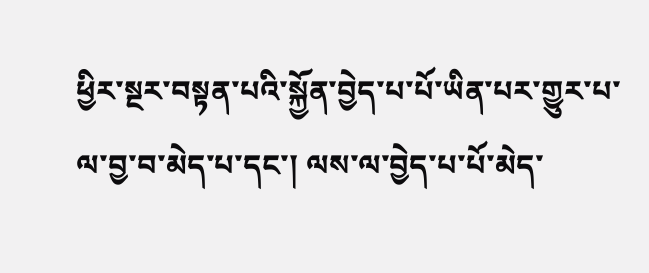ཕྱིར་སྔར་བསྟན་པའི་སྐྱོན་བྱེད་པ་པོ་ཡིན་པར་གྱུར་པ་ལ་བྱ་བ་མེད་པ་དང་། ལས་ལ་བྱེད་པ་པོ་མེད་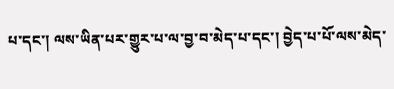པ་དང་། ལས་ཡིན་པར་གྱུར་པ་ལ་བྱ་བ་མེད་པ་དང་། བྱེད་པ་པོ་ལས་མེད་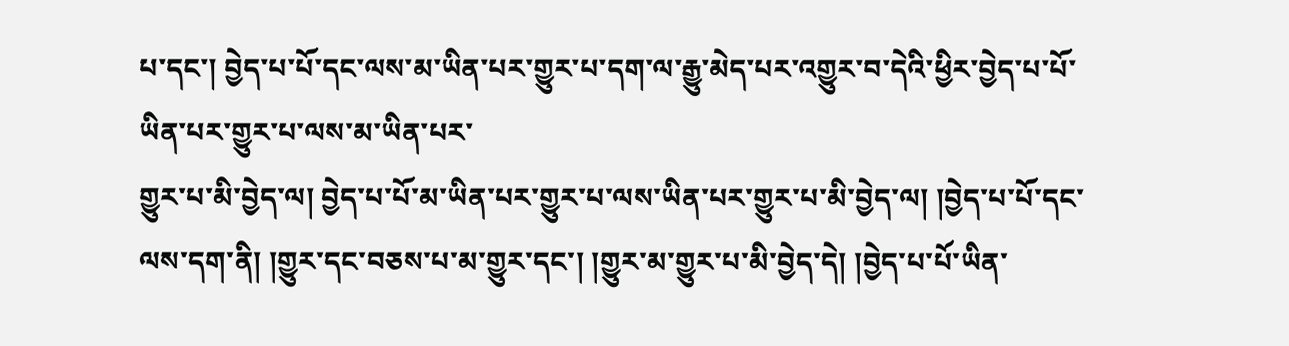པ་དང་། བྱེད་པ་པོ་དང་ལས་མ་ཡིན་པར་གྱུར་པ་དག་ལ་རྒྱུ་མེད་པར་འགྱུར་བ་དེའི་ཕྱིར་བྱེད་པ་པོ་ཡིན་པར་གྱུར་པ་ལས་མ་ཡིན་པར་
གྱུར་པ་མི་བྱེད་ལ། བྱེད་པ་པོ་མ་ཡིན་པར་གྱུར་པ་ལས་ཡིན་པར་གྱུར་པ་མི་བྱེད་ལ། །བྱེད་པ་པོ་དང་ལས་དག་ནི། །གྱུར་དང་བཅས་པ་མ་གྱུར་དང་། །གྱུར་མ་གྱུར་པ་མི་བྱེད་དེ། །བྱེད་པ་པོ་ཡིན་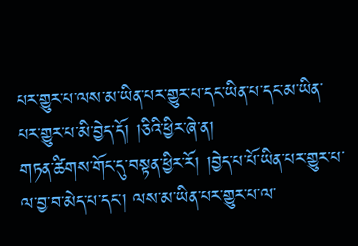པར་གྱུར་པ་ལས་མ་ཡིན་པར་གྱུར་པ་དང་ཡིན་པ་དང་མ་ཡིན་པར་གྱུར་པ་མི་བྱེད་དོ། །ཅིའི་ཕྱིར་ཞེ་ན།
གཏན་ཚིགས་གོང་དུ་བསྟན་ཕྱིར་རོ། །བྱེད་པ་པོ་ཡིན་པར་གྱུར་པ་ལ་བྱ་བ་མེད་པ་དང་། ལས་མ་ཡིན་པར་གྱུར་པ་ལ་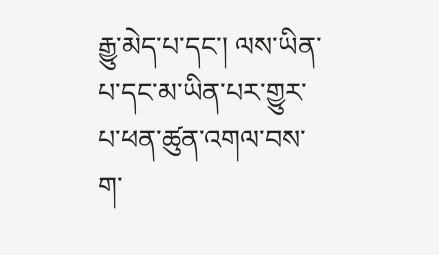རྒྱུ་མེད་པ་དང་། ལས་ཡིན་པ་དང་མ་ཡིན་པར་གྱུར་པ་ཕན་ཚུན་འགལ་བས་ག་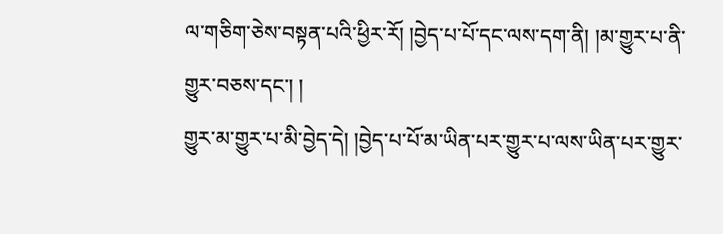ལ་གཅིག་ཅེས་བསྟན་པའི་ཕྱིར་རོ། །བྱེད་པ་པོ་དང་ལས་དག་ནི། །མ་གྱུར་པ་ནི་གྱུར་བཅས་དང་། །
གྱུར་མ་གྱུར་པ་མི་བྱེད་དེ། །བྱེད་པ་པོ་མ་ཡིན་པར་གྱུར་པ་ལས་ཡིན་པར་གྱུར་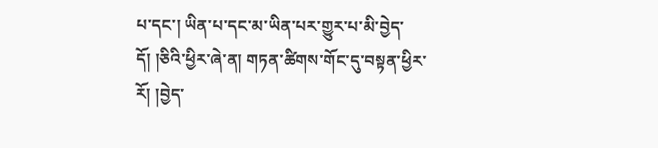པ་དང་། ཡིན་པ་དང་མ་ཡིན་པར་གྱུར་པ་མི་བྱེད་དོ། །ཅིའི་ཕྱིར་ཞེ་ན། གཏན་ཚིགས་གོང་དུ་བསྟན་ཕྱིར་རོ། །བྱེད་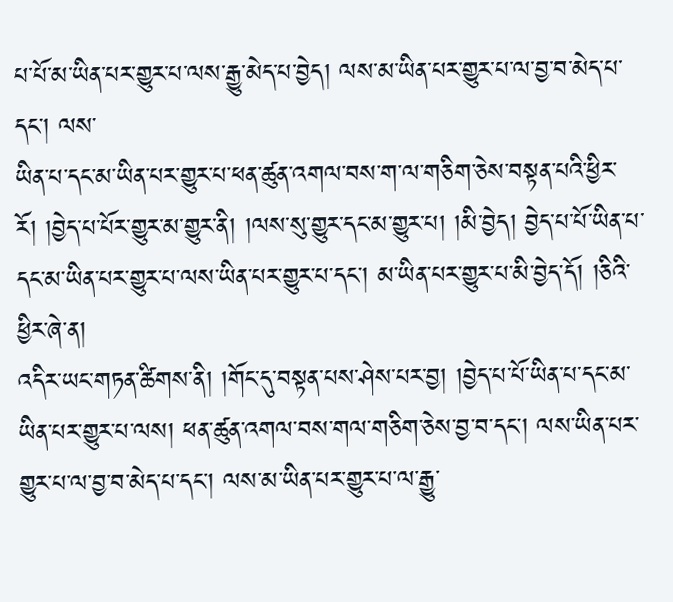པ་པོ་མ་ཡིན་པར་གྱུར་པ་ལས་རྒྱུ་མེད་པ་བྱེད། ལས་མ་ཡིན་པར་གྱུར་པ་ལ་བྱ་བ་མེད་པ་དང་། ལས་
ཡིན་པ་དང་མ་ཡིན་པར་གྱུར་པ་ཕན་ཚུན་འགལ་བས་ག་ལ་གཅིག་ཅེས་བསྟན་པའི་ཕྱིར་རོ། །བྱེད་པ་པོར་གྱུར་མ་གྱུར་ནི། །ལས་སུ་གྱུར་དང་མ་གྱུར་པ། །མི་བྱེད། བྱེད་པ་པོ་ཡིན་པ་དང་མ་ཡིན་པར་གྱུར་པ་ལས་ཡིན་པར་གྱུར་པ་དང་། མ་ཡིན་པར་གྱུར་པ་མི་བྱེད་དོ། །ཅིའི་ཕྱིར་ཞེ་ན།
འདིར་ཡང་གཏན་ཚིགས་ནི། །གོང་དུ་བསྟན་པས་ཤེས་པར་བྱ། །བྱེད་པ་པོ་ཡིན་པ་དང་མ་ཡིན་པར་གྱུར་པ་ལས། ཕན་ཚུན་འགལ་བས་གལ་གཅིག་ཅེས་བྱ་བ་དང་། ལས་ཡིན་པར་གྱུར་པ་ལ་བྱ་བ་མེད་པ་དང་། ལས་མ་ཡིན་པར་གྱུར་པ་ལ་རྒྱུ་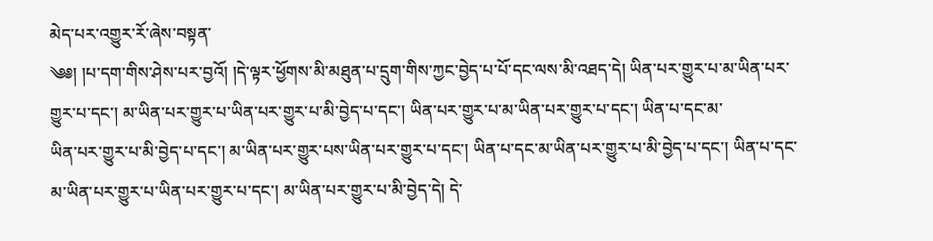མེད་པར་འགྱུར་རོ་ཞེས་བསྟན་
༄༅། །པ་དག་གིས་ཤེས་པར་བྱའོ། །དེ་ལྟར་ཕྱོགས་མི་མཐུན་པ་དྲུག་གིས་ཀྱང་བྱེད་པ་པོ་དང་ལས་མི་འཐད་དེ། ཡིན་པར་གྱུར་པ་མ་ཡིན་པར་གྱུར་པ་དང་། མ་ཡིན་པར་གྱུར་པ་ཡིན་པར་གྱུར་པ་མི་བྱེད་པ་དང་། ཡིན་པར་གྱུར་པ་མ་ཡིན་པར་གྱུར་པ་དང་། ཡིན་པ་དང་མ་
ཡིན་པར་གྱུར་པ་མི་བྱེད་པ་དང་། མ་ཡིན་པར་གྱུར་པས་ཡིན་པར་གྱུར་པ་དང་། ཡིན་པ་དང་མ་ཡིན་པར་གྱུར་པ་མི་བྱེད་པ་དང་། ཡིན་པ་དང་མ་ཡིན་པར་གྱུར་པ་ཡིན་པར་གྱུར་པ་དང་། མ་ཡིན་པར་གྱུར་པ་མི་བྱེད་དེ། དེ་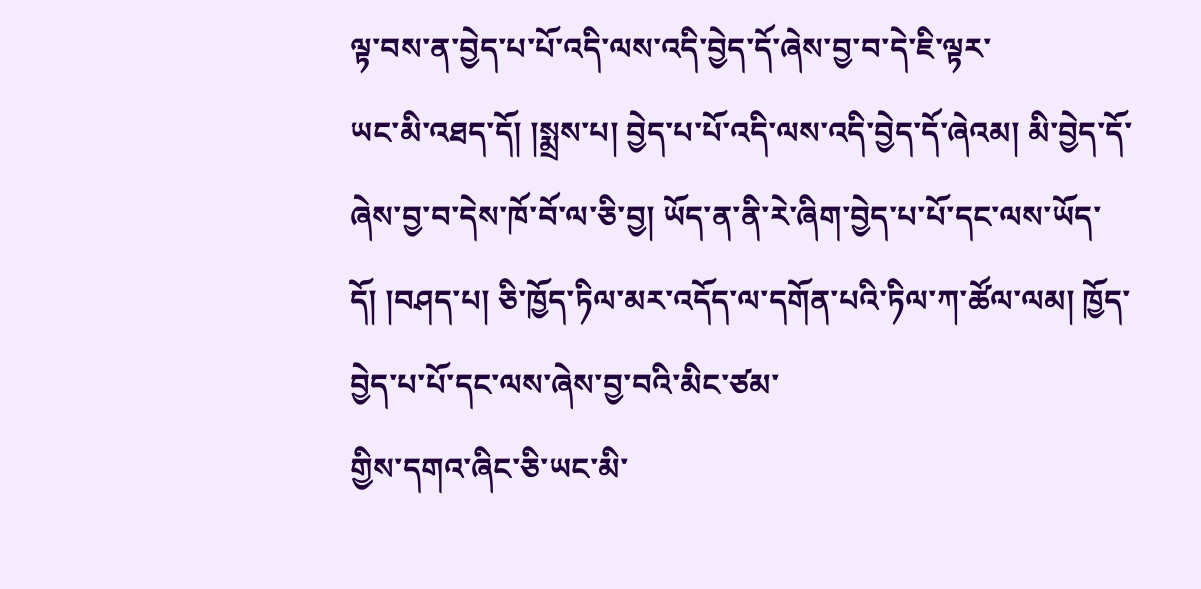ལྟ་བས་ན་བྱེད་པ་པོ་འདི་ལས་འདི་བྱེད་དོ་ཞེས་བྱ་བ་དེ་ཇི་ལྟར་
ཡང་མི་འཐད་དོ། །སྨྲས་པ། བྱེད་པ་པོ་འདི་ལས་འདི་བྱེད་དོ་ཞེའམ། མི་བྱེད་དོ་ཞེས་བྱ་བ་དེས་ཁོ་བོ་ལ་ཅི་བྱ། ཡོད་ན་ནི་རེ་ཞིག་བྱེད་པ་པོ་དང་ལས་ཡོད་དོ། །བཤད་པ། ཅི་ཁྱོད་ཏིལ་མར་འདོད་ལ་དགོན་པའི་ཏིལ་ཀ་ཚོལ་ལམ། ཁྱོད་བྱེད་པ་པོ་དང་ལས་ཞེས་བྱ་བའི་མིང་ཙམ་
གྱིས་དགའ་ཞིང་ཅི་ཡང་མི་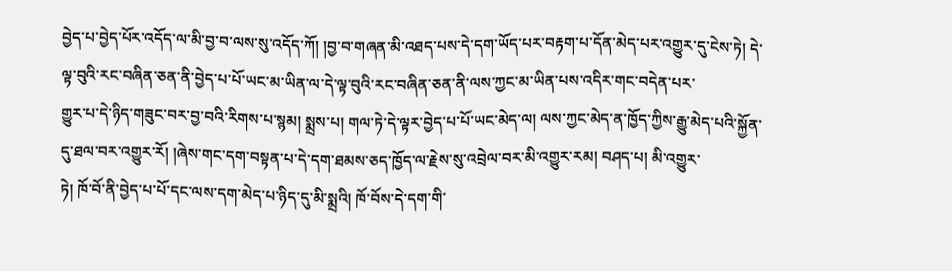བྱེད་པ་བྱེད་པོར་འདོད་ལ་མི་བྱ་བ་ལས་སུ་འདོད་ཀོ། །བྱ་བ་གཞན་མི་འཐད་པས་དེ་དག་ཡོད་པར་བརྟག་པ་དོན་མེད་པར་འགྱུར་དུ་ངེས་ཏེ། དེ་ལྟ་བུའི་རང་བཞིན་ཅན་ནི་བྱེད་པ་པོ་ཡང་མ་ཡིན་ལ་དེ་ལྟ་བུའི་རང་བཞིན་ཅན་ནི་ལས་ཀྱང་མ་ཡིན་པས་འདིར་གང་བདེན་པར་
གྱུར་པ་དེ་ཉིད་གཟུང་བར་བྱ་བའི་རིགས་པ་སྙམ། སྨྲས་པ། གལ་ཏེ་དེ་ལྟར་བྱེད་པ་པོ་ཡང་མེད་ལ། ལས་ཀྱང་མེད་ན་ཁྱོད་ཀྱིས་རྒྱུ་མེད་པའི་སྐྱོན་དུ་ཐལ་བར་འགྱུར་རོ། །ཞེས་གང་དག་བསྟན་པ་དེ་དག་ཐམས་ཅད་ཁྱོད་ལ་རྗེས་སུ་འབྲེལ་བར་མི་འགྱུར་རམ། བཤད་པ། མི་འགྱུར་
ཏེ། ཁོ་བོ་ནི་བྱེད་པ་པོ་དང་ལས་དག་མེད་པ་ཉིད་དུ་མི་སྨྲའི། ཁོ་བོས་དེ་དག་གི་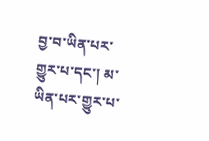བྱ་བ་ཡིན་པར་གྱུར་པ་དང་། མ་ཡིན་པར་གྱུར་པ་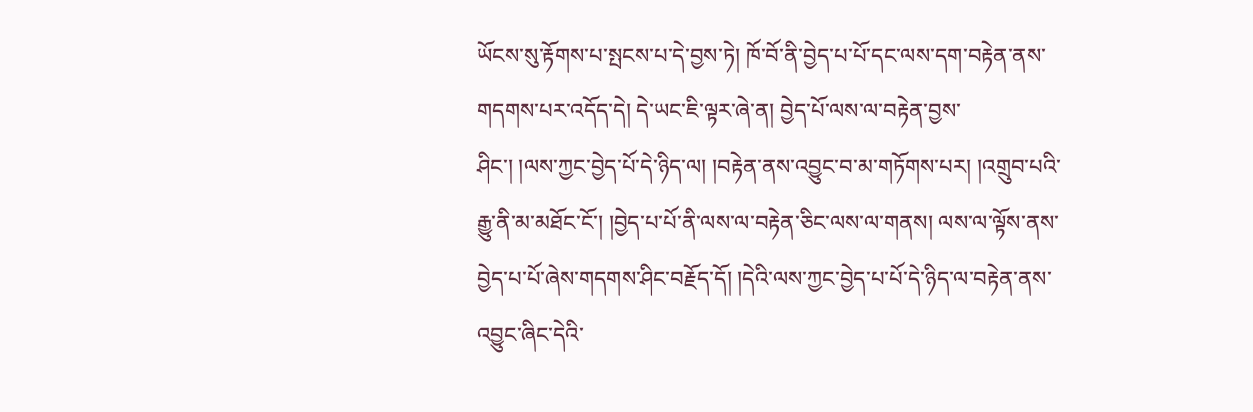ཡོངས་སུ་རྟོགས་པ་སྤངས་པ་དེ་བྱས་ཏེ། ཁོ་བོ་ནི་བྱེད་པ་པོ་དང་ལས་དག་བརྟེན་ནས་གདགས་པར་འདོད་དེ། དེ་ཡང་ཇི་ལྟར་ཞེ་ན། བྱེད་པོ་ལས་ལ་བརྟེན་བྱས་
ཤིང་། །ལས་ཀྱང་བྱེད་པོ་དེ་ཉིད་ལ། །བརྟེན་ནས་འབྱུང་བ་མ་གཏོགས་པར། །འགྲུབ་པའི་རྒྱུ་ནི་མ་མཐོང་ངོ་། །བྱེད་པ་པོ་ནི་ལས་ལ་བརྟེན་ཅིང་ལས་ལ་གནས། ལས་ལ་ལྟོས་ནས་བྱེད་པ་པོ་ཞེས་གདགས་ཤིང་བརྗོད་དོ། །དེའི་ལས་ཀྱང་བྱེད་པ་པོ་དེ་ཉིད་ལ་བརྟེན་ནས་འབྱུང་ཞིང་དེའི་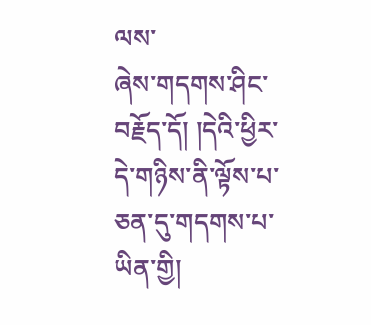ལས་
ཞེས་གདགས་ཤིང་བརྗོད་དོ། །དེའི་ཕྱིར་དེ་གཉིས་ནི་ལྟོས་པ་ཅན་དུ་གདགས་པ་ཡིན་གྱི།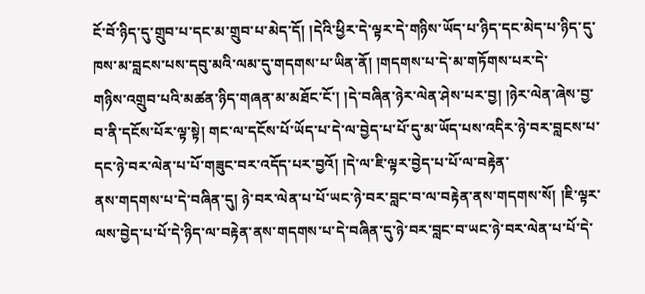ངོ་བོ་ཉིད་དུ་གྲུབ་པ་དང་མ་གྲུབ་པ་མེད་དོ། །དེའི་ཕྱིར་དེ་ལྟར་དེ་གཉིས་ཡོད་པ་ཉིད་དང་མེད་པ་ཉིད་དུ་ཁས་མ་བླངས་པས་དབུ་མའི་ལམ་དུ་གདགས་པ་ཡིན་ནོ། །གདགས་པ་དེ་མ་གཏོགས་པར་དེ་
གཉིས་འགྲུབ་པའི་མཚན་ཉིད་གཞན་མ་མཐོང་ངོ་། །དེ་བཞིན་ཉེར་ལེན་ཤེས་པར་བྱ། །ཉེར་ལེན་ཞེས་བྱ་བ་ནི་དངོས་པོར་ལྟ་སྟེ། གང་ལ་དངོས་པོ་ཡོད་པ་དེ་ལ་བྱེད་པ་པོ་དུ་མ་ཡོད་པས་འདིར་ཉེ་བར་བླངས་པ་དང་ཉེ་བར་ལེན་པ་པོ་གཟུང་བར་འདོད་པར་བྱའོ། །དེ་ལ་ཇི་ལྟར་བྱེད་པ་པོ་ལ་བརྟེན་
ནས་གདགས་པ་དེ་བཞིན་དུ། ཉེ་བར་ལེན་པ་པོ་ཡང་ཉེ་བར་བླང་བ་ལ་བརྟེན་ནས་གདགས་སོ། །ཇི་ལྟར་ལས་བྱེད་པ་པོ་དེ་ཉིད་ལ་བརྟེན་ནས་གདགས་པ་དེ་བཞིན་དུ་ཉེ་བར་བླང་བ་ཡང་ཉེ་བར་ལེན་པ་པོ་དེ་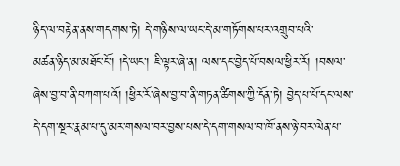ཉིད་ལ་བརྟེན་ནས་གདགས་ཏེ། དེ་གཉིས་ལ་ཡང་དེ་མ་གཏོགས་པར་འགྲུབ་པའི་
མཚན་ཉིད་མ་མཐོང་ངོ་། །དེ་ཡང་། ཇི་ལྟར་ཞེ་ན། ལས་དང་བྱེད་པོ་བསལ་ཕྱིར་རོ། །བསལ་ཞེས་བྱ་བ་ནི་བཀག་པའོ། །ཕྱིར་རོ་ཞེས་བྱ་བ་ནི་གཏན་ཚིགས་ཀྱི་དོན་ཏེ། བྱེད་པ་པོ་དང་ལས་དེ་དག་སྔར་རྣམ་པ་དུ་མར་གསལ་བར་བྱས་པས་དེ་དག་གསལ་བ་ཁོ་ནས་ཉེ་བར་ལེན་པ་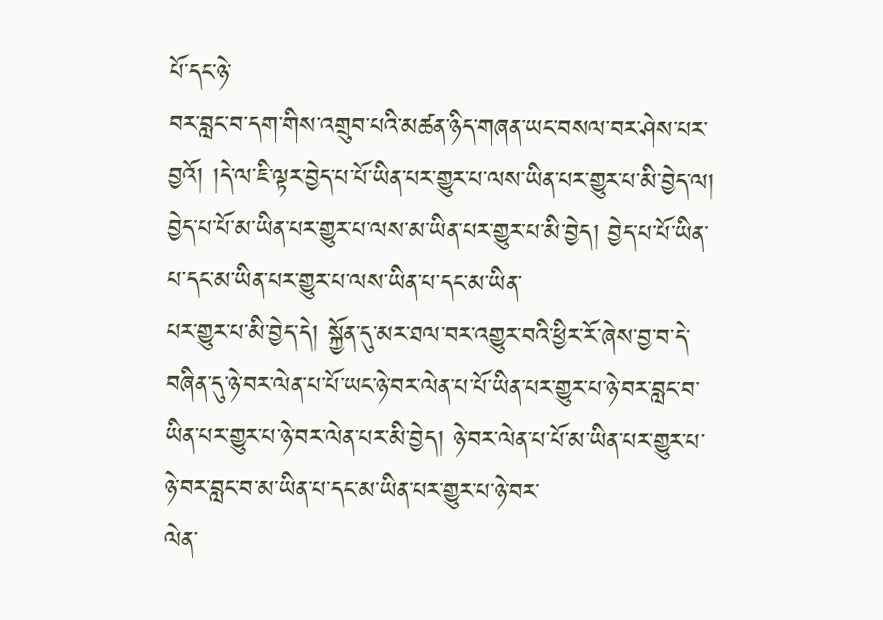པོ་དང་ཉེ་
བར་བླང་བ་དག་གིས་འགྲུབ་པའི་མཚན་ཉིད་གཞན་ཡང་བསལ་བར་ཤེས་པར་བྱའོ། །དེ་ལ་ཇི་ལྟར་བྱེད་པ་པོ་ཡིན་པར་གྱུར་པ་ལས་ཡིན་པར་གྱུར་པ་མི་བྱེད་ལ། བྱེད་པ་པོ་མ་ཡིན་པར་གྱུར་པ་ལས་མ་ཡིན་པར་གྱུར་པ་མི་བྱེད། བྱེད་པ་པོ་ཡིན་པ་དང་མ་ཡིན་པར་གྱུར་པ་ལས་ཡིན་པ་དང་མ་ཡིན་
པར་གྱུར་པ་མི་བྱེད་དེ། སྐྱོན་དུ་མར་ཐལ་བར་འགྱུར་བའི་ཕྱིར་རོ་ཞེས་བྱ་བ་དེ་བཞིན་དུ་ཉེ་བར་ལེན་པ་པོ་ཡང་ཉེ་བར་ལེན་པ་པོ་ཡིན་པར་གྱུར་པ་ཉེ་བར་བླང་བ་ཡིན་པར་གྱུར་པ་ཉེ་བར་ལེན་པར་མི་བྱེད། ཉེ་བར་ལེན་པ་པོ་མ་ཡིན་པར་གྱུར་པ་ཉེ་བར་བླང་བ་མ་ཡིན་པ་དང་མ་ཡིན་པར་གྱུར་པ་ཉེ་བར་
ལེན་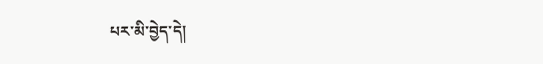པར་མི་བྱེད་དེ།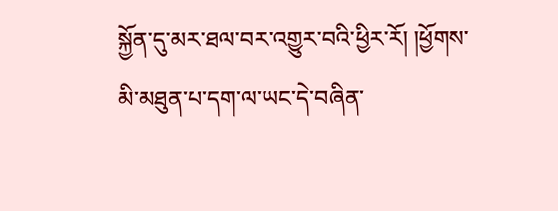སྐྱོན་དུ་མར་ཐལ་བར་འགྱུར་བའི་ཕྱིར་རོ། །ཕྱོགས་མི་མཐུན་པ་དག་ལ་ཡང་དེ་བཞིན་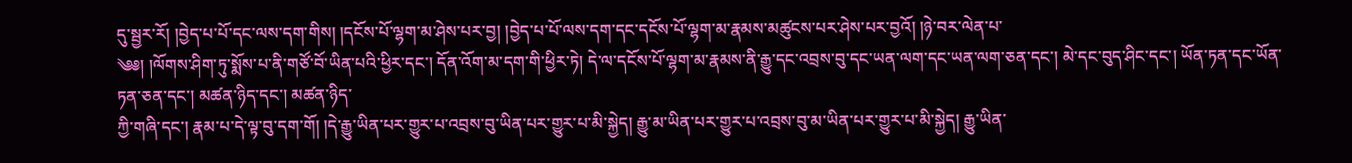དུ་སྦྱར་རོ། །བྱེད་པ་པོ་དང་ལས་དག་གིས། །དངོས་པོ་ལྷག་མ་ཤེས་པར་བྱ། །བྱེད་པ་པོ་ལས་དག་དང་དངོས་པོ་ལྷག་མ་རྣམས་མཚུངས་པར་ཤེས་པར་བྱའོ། །ཉེ་བར་ལེན་པ་
༄༅། །ལོགས་ཤིག་ཏུ་སྨོས་པ་ནི་གཙོ་བོ་ཡིན་པའི་ཕྱིར་དང་། དོན་འོག་མ་དག་གི་ཕྱིར་ཏེ། དེ་ལ་དངོས་པོ་ལྷག་མ་རྣམས་ནི་རྒྱུ་དང་འབྲས་བུ་དང་ཡན་ལག་དང་ཡན་ལག་ཅན་དང་། མེ་དང་བུད་ཤིང་དང་། ཡོན་ཏན་དང་ཡོན་ཏན་ཅན་དང་། མཚན་ཉིད་དང་། མཚན་ཉིད་
ཀྱི་གཞི་དང་། རྣམ་པ་དེ་ལྟ་བུ་དག་གོ། །དེ་རྒྱུ་ཡིན་པར་གྱུར་པ་འབྲས་བུ་ཡིན་པར་གྱུར་པ་མི་སྐྱེད། རྒྱུ་མ་ཡིན་པར་གྱུར་པ་འབྲས་བུ་མ་ཡིན་པར་གྱུར་པ་མི་སྐྱེད། རྒྱུ་ཡིན་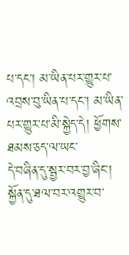པ་དང་། མ་ཡིན་པར་གྱུར་པ་འབྲས་བུ་ཡིན་པ་དང་། མ་ཡིན་པར་གྱུར་པ་མི་སྐྱེད་དེ། ཕྱོགས་ཐམས་ཅད་ལ་ཡང་
དེ་བཞིན་དུ་སྦྱར་བར་བྱ་ཞིང་། སྐྱོན་དུ་ཐལ་བར་འགྱུར་བ་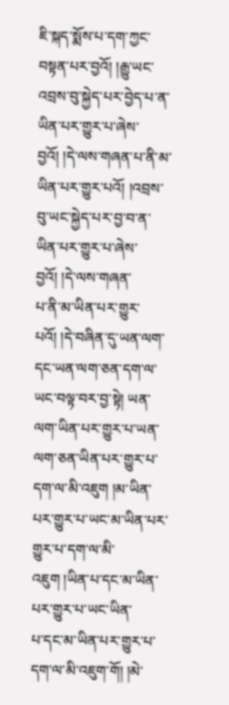ཇི་སྐད་སྨོས་པ་དག་ཀྱང་བསྟན་པར་བྱའོ། །རྒྱུ་ཡང་འབྲས་བུ་སྐྱེད་པར་བྱེད་པ་ན་ཡིན་པར་གྱུར་པ་ཞེས་བྱའོ། །དེ་ལས་གཞན་པ་ནི་མ་ཡིན་པར་གྱུར་པའོ། །འབྲས་བུ་ཡང་སྐྱེད་པར་བྱ་བ་ན་ཡིན་པར་གྱུར་པ་ཞེས་བྱའོ། །དེ་ལས་གཞན་
པ་ནི་མ་ཡིན་པར་གྱུར་པའོ། །དེ་བཞིན་དུ་ཡན་ལག་དང་ཡན་ལག་ཅན་དག་ལ་ཡང་བལྟ་བར་བྱ་སྟེ། ཡན་ལག་ཡིན་པར་གྱུར་པ་ཡན་ལག་ཅན་ཡིན་པར་གྱུར་པ་དག་ལ་མི་འཇུག །མ་ཡིན་པར་གྱུར་པ་ཡང་མ་ཡིན་པར་གྱུར་པ་དག་ལ་མི་འཇུག །ཡིན་པ་དང་མ་ཡིན་པར་གྱུར་པ་ཡང་ཡིན་
པ་དང་མ་ཡིན་པར་གྱུར་པ་དག་ལ་མི་འཇུག་གོ། །མེ་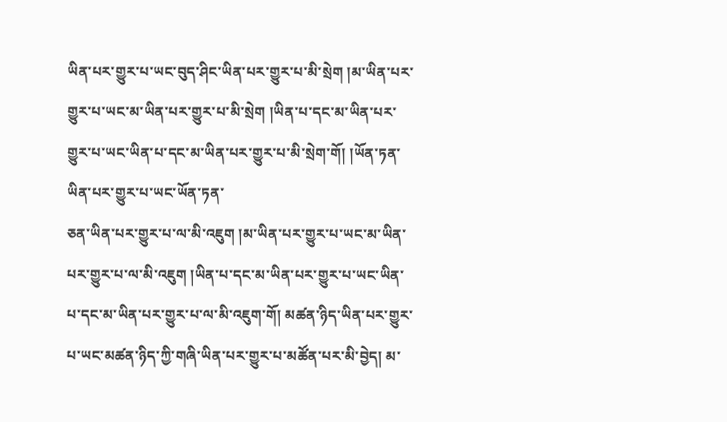ཡིན་པར་གྱུར་པ་ཡང་བུད་ཤིང་ཡིན་པར་གྱུར་པ་མི་སྲེག །མ་ཡིན་པར་གྱུར་པ་ཡང་མ་ཡིན་པར་གྱུར་པ་མི་སྲེག །ཡིན་པ་དང་མ་ཡིན་པར་གྱུར་པ་ཡང་ཡིན་པ་དང་མ་ཡིན་པར་གྱུར་པ་མི་སྲེག་གོ། །ཡོན་ཏན་ཡིན་པར་གྱུར་པ་ཡང་ཡོན་ཏན་
ཅན་ཡིན་པར་གྱུར་པ་ལ་མི་འཇུག །མ་ཡིན་པར་གྱུར་པ་ཡང་མ་ཡིན་པར་གྱུར་པ་ལ་མི་འཇུག །ཡིན་པ་དང་མ་ཡིན་པར་གྱུར་པ་ཡང་ཡིན་པ་དང་མ་ཡིན་པར་གྱུར་པ་ལ་མི་འཇུག་གོ། མཚན་ཉིད་ཡིན་པར་གྱུར་པ་ཡང་མཚན་ཉིད་ཀྱི་གཞི་ཡིན་པར་གྱུར་པ་མཚོན་པར་མི་བྱེད། མ་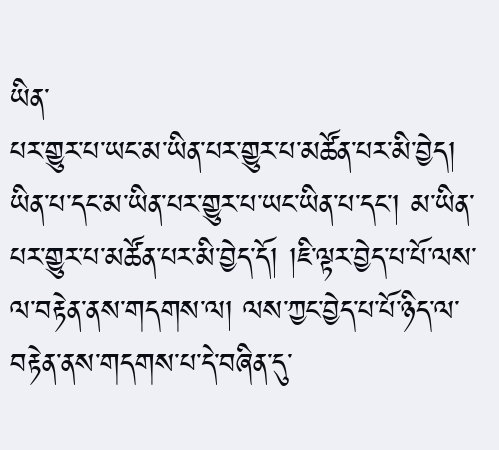ཡིན་
པར་གྱུར་པ་ཡང་མ་ཡིན་པར་གྱུར་པ་མཚོན་པར་མི་བྱེད། ཡིན་པ་དང་མ་ཡིན་པར་གྱུར་པ་ཡང་ཡིན་པ་དང་། མ་ཡིན་པར་གྱུར་པ་མཚོན་པར་མི་བྱེད་དོ། །ཇི་ལྟར་བྱེད་པ་པོ་ལས་ལ་བརྟེན་ནས་གདགས་ལ། ལས་ཀྱང་བྱེད་པ་པོ་ཉིད་ལ་བརྟེན་ནས་གདགས་པ་དེ་བཞིན་དུ་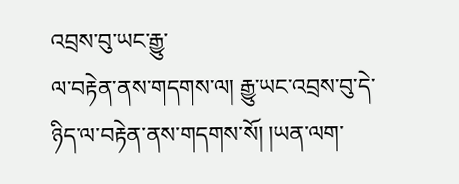འབྲས་བུ་ཡང་རྒྱུ་
ལ་བརྟེན་ནས་གདགས་ལ། རྒྱུ་ཡང་འབྲས་བུ་དེ་ཉིད་ལ་བརྟེན་ནས་གདགས་སོ། །ཡན་ལག་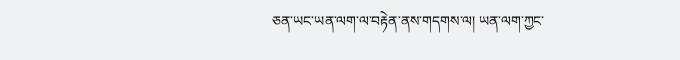ཅན་ཡང་ཡན་ལག་ལ་བརྟེན་ནས་གདགས་ལ། ཡན་ལག་ཀྱང་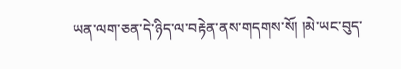ཡན་ལག་ཅན་དེ་ཉིད་ལ་བརྟེན་ནས་གདགས་སོ། །མེ་ཡང་བུད་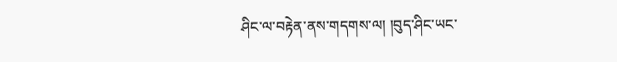ཤིང་ལ་བརྟེན་ནས་གདགས་ལ། །བུད་ཤིང་ཡང་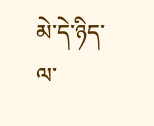མེ་དེ་ཉིད་ལ་